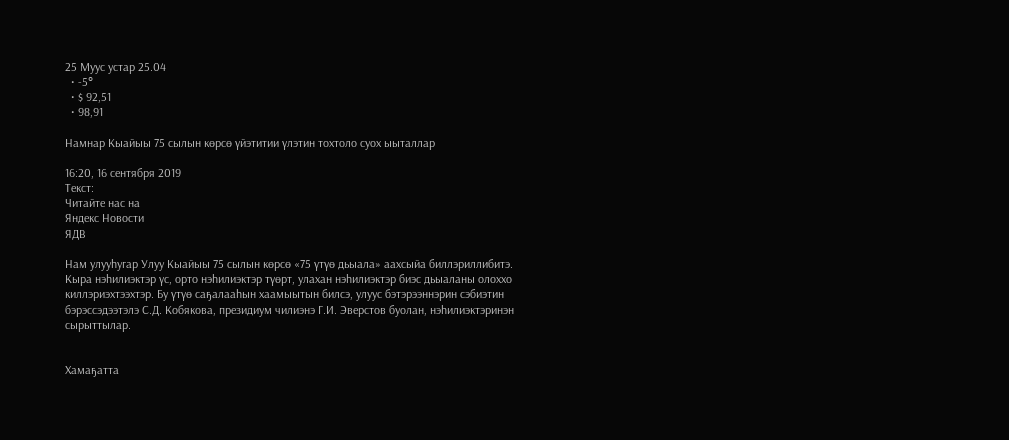25 Муус устар 25.04
  • -5°
  • $ 92,51
  • 98,91

Намнар Кыайыы 75 сылын көрсө үйэтитии үлэтин тохтоло суох ыыталлар

16:20, 16 сентября 2019
Текст:
Читайте нас на
Яндекс Новости
ЯДВ

Нам улууһугар Улуу Кыайыы 75 сылын көрсө «75 үтүө дьыала» аахсыйа биллэриллибитэ. Кыра нэһилиэктэр үс, орто нэһилиэктэр түөрт, улахан нэһилиэктэр биэс дьыаланы олоххо киллэриэхтээхтэр. Бу үтүө саҕалааһын хаамыытын билсэ, улуус бэтэрээннэрин сэбиэтин бэрэссэдээтэлэ С.Д. Кобякова, президиум чилиэнэ Г.И. Эверстов буолан, нэһилиэктэринэн сырыттылар.


Хамаҕатта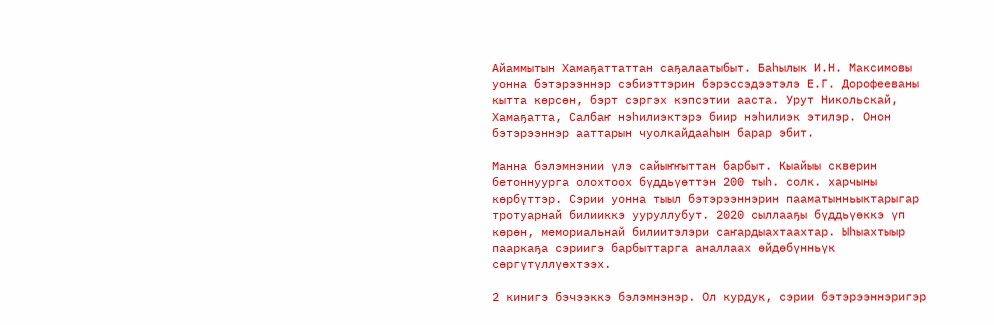Айаммытын Хамаҕаттаттан саҕалаатыбыт. Баһылык И.Н. Максимовы уонна бэтэрээннэр сэбиэттэрин бэрэссэдээтэлэ Е.Г. Дорофееваны кытта көрсөн, бэрт сэргэх кэпсэтии ааста. Урут Никольскай, Хамаҕатта, Салбаҥ нэһилиэктэрэ биир нэһилиэк этилэр. Онон бэтэрээннэр ааттарын чуолкайдааһын барар эбит.

Манна бэлэмнэнии үлэ сайыҥҥыттан барбыт. Кыайыы скверин бетоннуурга олохтоох бүддьүөттэн 200 тыһ. солк. харчыны көрбүттэр. Сэрии уонна тыыл бэтэрээннэрин пааматынньыктарыгар тротуарнай билииккэ ууруллубут. 2020 сыллааҕы бүддьүөккэ үп көрөн, мемориальнай билиитэлэри саҥардыахтаахтар. Ыһыахтыыр пааркаҕа сэриигэ барбыттарга аналлаах өйдөбүнньүк сөргүтүллүөхтээх.

2 кинигэ бэчээккэ бэлэмнэнэр. Ол курдук, сэрии бэтэрээннэригэр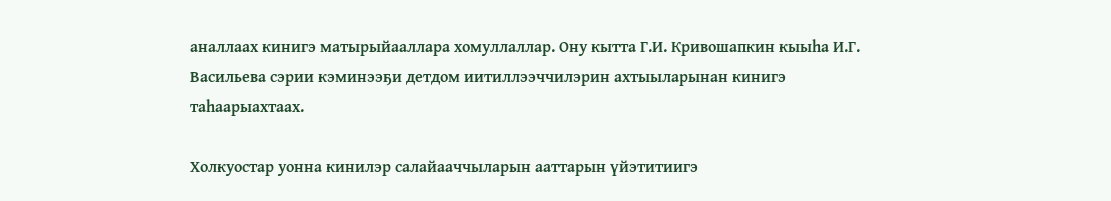аналлаах кинигэ матырыйааллара хомуллаллар. Ону кытта Г.И. Кривошапкин кыыһа И.Г. Васильева сэрии кэминээҕи детдом иитиллээччилэрин ахтыыларынан кинигэ таһаарыахтаах.

Холкуостар уонна кинилэр салайааччыларын ааттарын үйэтитиигэ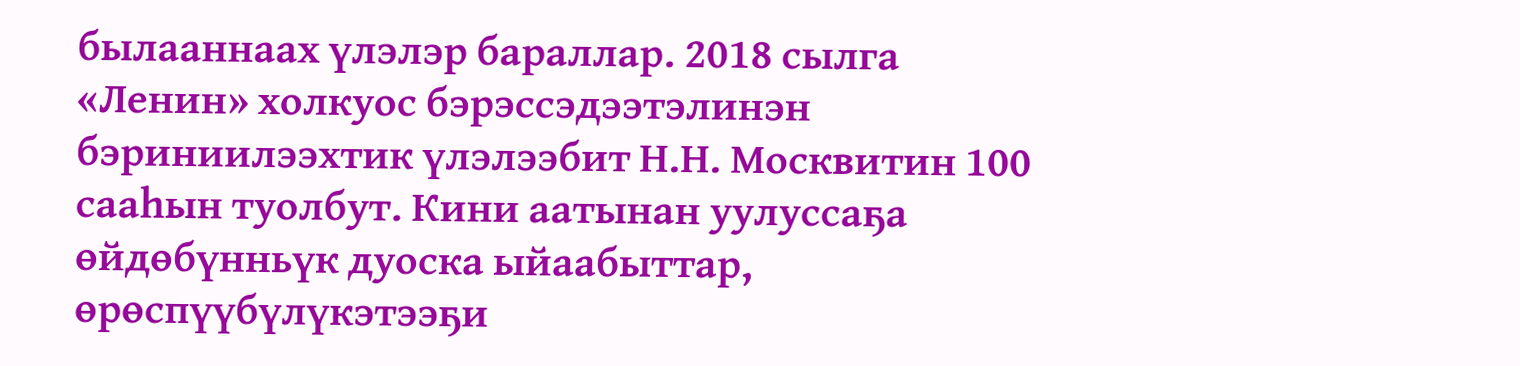былааннаах үлэлэр бараллар. 2018 сылга «Ленин» холкуос бэрэссэдээтэлинэн бэриниилээхтик үлэлээбит Н.Н. Москвитин 100 сааһын туолбут. Кини аатынан уулуссаҕа өйдөбүнньүк дуоска ыйаабыттар, өрөспүүбүлүкэтээҕи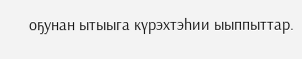оҕунан ытыыга күрэхтэһии ыыппыттар.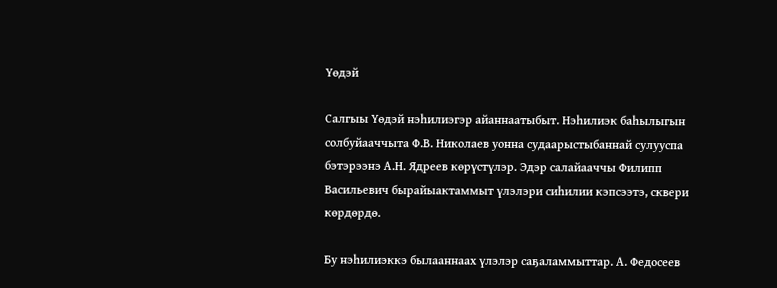Үөдэй

Салгыы Үөдэй нэһилиэгэр айаннаатыбыт. Нэһилиэк баһылыгын солбуйааччыта Ф.В. Николаев уонна судаарыстыбаннай сулууспа бэтэрээнэ А.Н. Ядреев көрүстүлэр. Эдэр салайааччы Филипп Васильевич бырайыактаммыт үлэлэри сиһилии кэпсээтэ, сквери көрдөрдө.

Бу нэһилиэккэ былааннаах үлэлэр саҕаламмыттар. А. Федосеев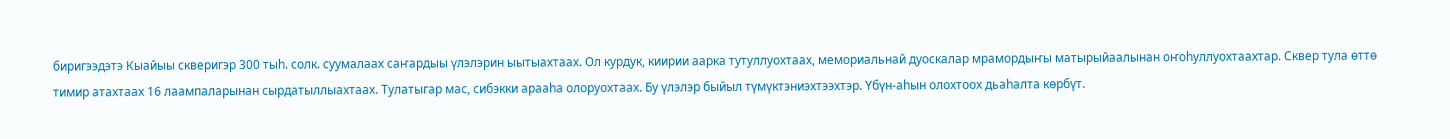биригээдэтэ Кыайыы скверигэр 300 тыһ. солк. суумалаах саҥардыы үлэлэрин ыытыахтаах. Ол курдук, киирии аарка тутуллуохтаах, мемориальнай дуоскалар мрамордыҥы матырыйаалынан оҥоһуллуохтаахтар. Сквер тула өттө тимир атахтаах 16 лаампаларынан сырдатыллыахтаах. Тулатыгар мас, сибэкки арааһа олоруохтаах. Бу үлэлэр быйыл түмүктэниэхтээхтэр. Үбүн-аһын олохтоох дьаһалта көрбүт.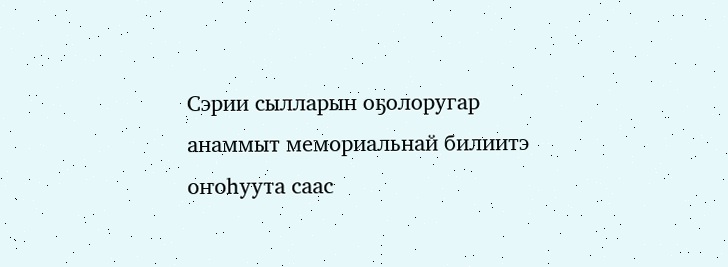Сэрии сылларын оҕолоругар анаммыт мемориальнай билиитэ оҥоһуута саас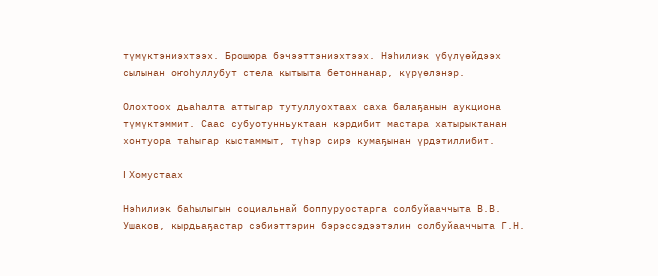түмүктэниэхтээх. Брошюра бэчээттэниэхтээх. Нэһилиэк үбүлүөйдээх сылынан оҥоһуллубут стела кытыыта бетоннанар, күрүөлэнэр.

Олохтоох дьаһалта аттыгар тутуллуохтаах саха балаҕанын аукциона түмүктэммит. Саас субуотунньуктаан кэрдибит мастара хатырыктанан хонтуора таһыгар кыстаммыт, түһэр сирэ кумаҕынан үрдэтиллибит.

I Хомустаах

Нэһилиэк баһылыгын социальнай боппуруостарга солбуйааччыта В.В. Ушаков, кырдьаҕастар сэбиэттэрин бэрэссэдээтэлин солбуйааччыта Г.Н.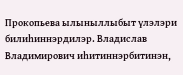Прокопьева ылыныллыбыт үлэлэри билиһиннэрдилэр. Владислав Владимирович иһитиннэрбитинэн,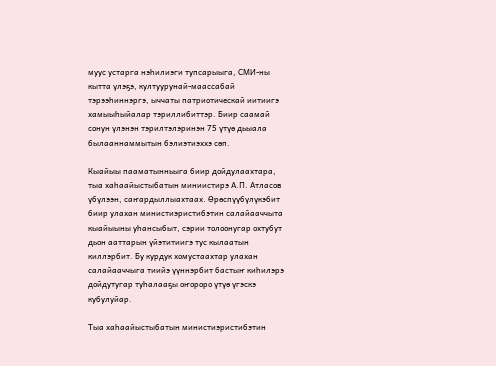муус устарга нэһилиэги тупсарыыга, СМИ-ны кытта үлэҕэ, култуурунай-маассабай тэрээһиннэргэ, ыччаты патриотическай иитиигэ хамыыһыйалар тэриллибиттэр. Биир саамай сонун үлэнэн тэрилтэлэринэн 75 үтүө дьыала былааннаммытын бэлиэтиэххэ сөп.

Кыайыы пааматынньыга биир дойдулаахтара, тыа хаһаайыстыбатын миниистирэ А.П. Атласов үбүлээн, саҥардыллыахтаах. Өрөспүүбүлүкэбит биир улахан министиэристибэтин салайааччыта кыайыыны уһансыбыт, сэрии толоонугар охтубут дьон ааттарын үйэтитиигэ тус кылаатын киллэрбит. Бу курдук хомустаахтар улахан салайааччыга тиийэ үүннэрбит бастыҥ киһилэрэ дойдутугар туһалааҕы оҥороро үтүө үгэскэ кубулуйар.

Тыа хаһаайыстыбатын министиэристибэтин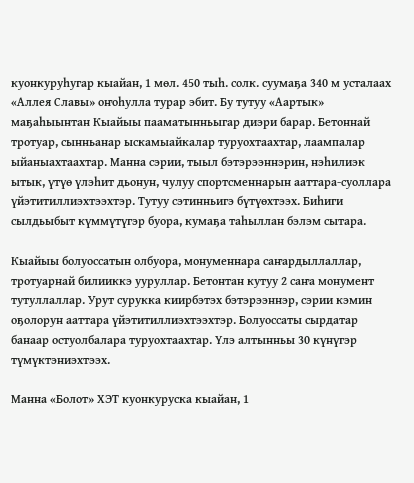куонкуруһугар кыайан, 1 мөл. 450 тыһ. солк. суумаҕа 340 м усталаах «Аллея Славы» оҥоһулла турар эбит. Бу тутуу «Аартык» маҕаһыынтан Кыайыы пааматынньыгар диэри барар. Бетоннай тротуар, сынньанар ыскамыайкалар туруохтаахтар, лаампалар ыйаныахтаахтар. Манна сэрии, тыыл бэтэрээннэрин, нэһилиэк ытык, үтүө үлэһит дьонун, чулуу спортсменнарын ааттара-суоллара үйэтитиллиэхтээхтэр. Тутуу сэтинньигэ бүтүөхтээх. Биһиги сылдьыбыт күммүтүгэр буора, кумаҕа таһыллан бэлэм сытара.

Кыайыы болуоссатын олбуора, монуменнара саҥардыллаллар, тротуарнай билииккэ ууруллар. Бетонтан кутуу 2 саҥа монумент тутуллаллар. Урут сурукка киирбэтэх бэтэрээннэр, сэрии кэмин оҕолорун ааттара үйэтитиллиэхтээхтэр. Болуоссаты сырдатар  банаар остуолбалара туруохтаахтар. Үлэ алтынньы 30 күнүгэр түмүктэниэхтээх.

Манна «Болот» ХЭТ куонкуруска кыайан, 1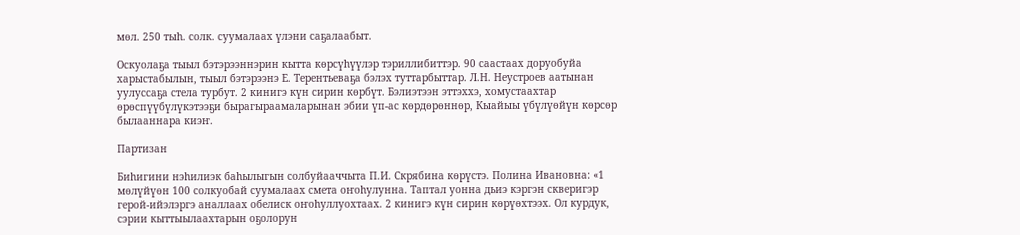мөл. 250 тыһ. солк. суумалаах үлэни саҕалаабыт.

Оскуолаҕа тыыл бэтэрээннэрин кытта көрсүһүүлэр тэриллибиттэр. 90 саастаах доруобуйа харыстабылын, тыыл бэтэрээнэ Е. Терентьеваҕа бэлэх туттарбыттар. Л.Н. Неустроев аатынан уулуссаҕа стела турбут. 2 кинигэ күн сирин көрбүт. Бэлиэтээн эттэххэ, хомустаахтар өрөспүүбүлүкэтээҕи бырагыраамаларынан эбии үп-ас көрдөрөннөр, Кыайыы үбүлүөйүн көрсөр былааннара киэҥ.

Партизан

Биһигини нэһилиэк баһылыгын солбуйааччыта П.И. Скрябина көрүстэ. Полина Ивановна: «1 мөлүйүөн 100 солкуобай суумалаах смета оҥоһулунна. Таптал уонна дьиэ кэргэн скверигэр герой-ийэлэргэ аналлаах обелиск оҥоһуллуохтаах. 2 кинигэ күн сирин көрүөхтээх. Ол курдук, сэрии кыттыылаахтарын оҕолорун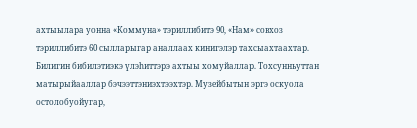ахтыылара уонна «Коммуна» тэриллибитэ 90, «Нам» совхоз тэриллибитэ 60 сылларыгар аналлаах кинигэлэр тахсыахтаахтар. Билигин бибилэтиэкэ үлэһиттэрэ ахтыы хомуйаллар. Тохсунньуттан матырыйааллар бэчээттэниэхтээхтэр. Музейбытын эргэ оскуола остолобуойугар,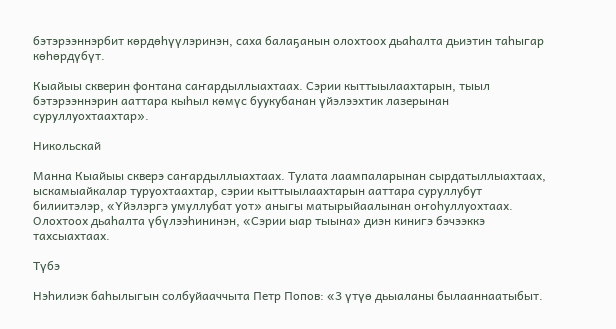бэтэрээннэрбит көрдөһүүлэринэн, саха балаҕанын олохтоох дьаһалта дьиэтин таһыгар көһөрдүбүт.

Кыайыы скверин фонтана саҥардыллыахтаах. Сэрии кыттыылаахтарын, тыыл бэтэрээннэрин ааттара кыһыл көмүс буукубанан үйэлээхтик лазерынан суруллуохтаахтар».

Никольскай

Манна Кыайыы скверэ саҥардыллыахтаах. Тулата лаампаларынан сырдатыллыахтаах, ыскамыайкалар туруохтаахтар, сэрии кыттыылаахтарын ааттара суруллубут билиитэлэр, «Үйэлэргэ умуллубат уот» аныгы матырыйаалынан оҥоһуллуохтаах. Олохтоох дьаһалта үбүлээһининэн, «Сэрии ыар тыына» диэн кинигэ бэчээккэ тахсыахтаах.

Түбэ

Нэһилиэк баһылыгын солбуйааччыта Петр Попов: «3 үтүө дьыаланы былааннаатыбыт.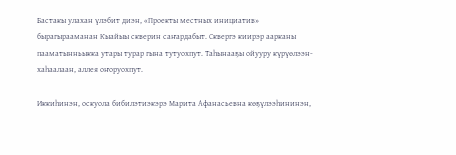Бастакы улахан үлэбит диэн, «Проекты местных инициатив» бырагырааманан Кыайыы скверин саҥардабыт. Сквергэ киирэр аарканы пааматынньыкка утары турар гына тутуохпут. Таһынааҕы ойууру күрүөлээн-хаһаалаан, аллея оҥоруохпут.

Иккиһинэн, оскуола бибилэтиэкэрэ Марита Афанасьевна көҕүлээһининэн,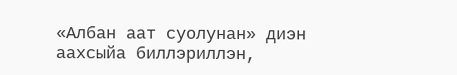«Албан аат суолунан» диэн аахсыйа биллэриллэн,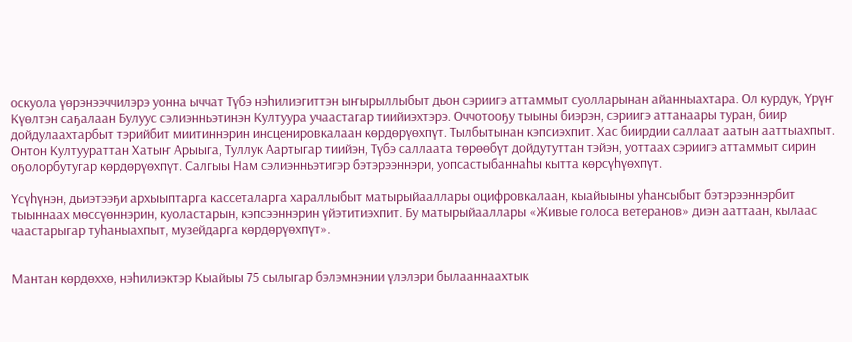оскуола үөрэнээччилэрэ уонна ыччат Түбэ нэһилиэгиттэн ыҥырыллыбыт дьон сэриигэ аттаммыт суолларынан айанныахтара. Ол курдук, Үрүҥ Күөлтэн саҕалаан Булуус сэлиэнньэтинэн Култуура учаастагар тиийиэхтэрэ. Оччотооҕу тыыны биэрэн, сэриигэ аттанаары туран, биир дойдулаахтарбыт тэрийбит миитиннэрин инсценировкалаан көрдөрүөхпүт. Тылбытынан кэпсиэхпит. Хас биирдии саллаат аатын ааттыахпыт. Онтон Култуураттан Хатыҥ Арыыга, Туллук Аартыгар тиийэн, Түбэ саллаата төрөөбүт дойдутуттан тэйэн, уоттаах сэриигэ аттаммыт сирин оҕолорбутугар көрдөрүөхпүт. Салгыы Нам сэлиэнньэтигэр бэтэрээннэри, уопсастыбаннаһы кытта көрсүһүөхпүт.

Үсүһүнэн, дьиэтээҕи архыыптарга кассеталарга хараллыбыт матырыйааллары оцифровкалаан, кыайыыны уһансыбыт бэтэрээннэрбит тыыннаах мөссүөннэрин, куоластарын, кэпсээннэрин үйэтитиэхпит. Бу матырыйааллары «Живые голоса ветеранов» диэн ааттаан, кылаас чаастарыгар туһаныахпыт, музейдарга көрдөрүөхпүт».


Мантан көрдөххө, нэһилиэктэр Кыайыы 75 сылыгар бэлэмнэнии үлэлэри былааннаахтык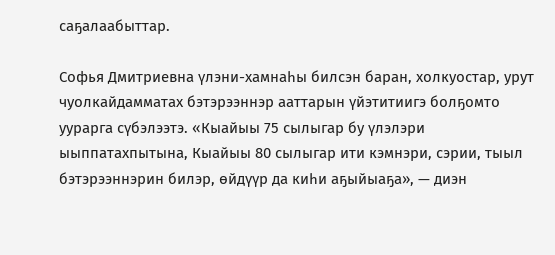саҕалаабыттар.

Софья Дмитриевна үлэни-хамнаһы билсэн баран, холкуостар, урут чуолкайдамматах бэтэрээннэр ааттарын үйэтитиигэ болҕомто уурарга сүбэлээтэ. «Кыайыы 75 сылыгар бу үлэлэри ыыппатахпытына, Кыайыы 80 сылыгар ити кэмнэри, сэрии, тыыл бэтэрээннэрин билэр, өйдүүр да киһи аҕыйыаҕа», — диэн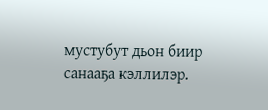мустубут дьон биир санааҕа кэллилэр.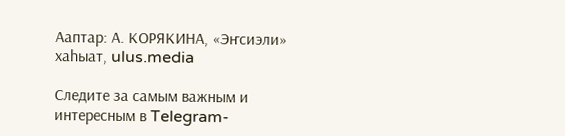Ааптар: А. КОРЯКИНА, «Эҥсиэли» хаһыат, ulus.media

Следите за самым важным и интересным в Telegram-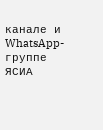канале и WhatsApp-группе ЯСИА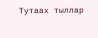Тутаах тыллар